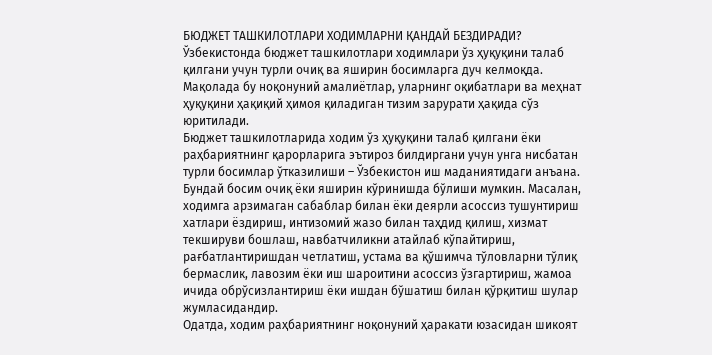БЮДЖЕТ ТАШКИЛОТЛАРИ ХОДИМЛАРНИ ҚАНДАЙ БЕЗДИРАДИ?
Ўзбекистонда бюджет ташкилотлари ходимлари ўз ҳуқуқини талаб қилгани учун турли очиқ ва яширин босимларга дуч келмоқда. Мақолада бу ноқонуний амалиётлар, уларнинг оқибатлари ва меҳнат ҳуқуқини ҳақиқий ҳимоя қиладиган тизим зарурати ҳақида сўз юритилади.
Бюджет ташкилотларида ходим ўз ҳуқуқини талаб қилгани ёки раҳбариятнинг қарорларига эътироз билдиргани учун унга нисбатан турли босимлар ўтказилиши – Ўзбекистон иш маданиятидаги анъана.
Бундай босим очиқ ёки яширин кўринишда бўлиши мумкин. Масалан, ходимга арзимаган сабаблар билан ёки деярли асоссиз тушунтириш хатлари ёздириш, интизомий жазо билан таҳдид қилиш, хизмат текшируви бошлаш, навбатчиликни атайлаб кўпайтириш, рағбатлантиришдан четлатиш, устама ва қўшимча тўловларни тўлиқ бермаслик, лавозим ёки иш шароитини асоссиз ўзгартириш, жамоа ичида обрўсизлантириш ёки ишдан бўшатиш билан қўрқитиш шулар жумласидандир.
Одатда, ходим раҳбариятнинг ноқонуний ҳаракати юзасидан шикоят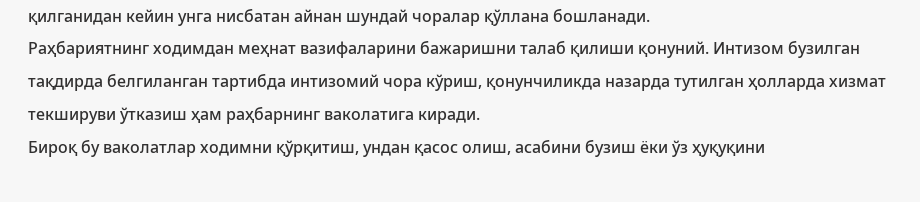қилганидан кейин унга нисбатан айнан шундай чоралар қўллана бошланади.
Раҳбариятнинг ходимдан меҳнат вазифаларини бажаришни талаб қилиши қонуний. Интизом бузилган тақдирда белгиланган тартибда интизомий чора кўриш, қонунчиликда назарда тутилган ҳолларда хизмат текшируви ўтказиш ҳам раҳбарнинг ваколатига киради.
Бироқ бу ваколатлар ходимни қўрқитиш, ундан қасос олиш, асабини бузиш ёки ўз ҳуқуқини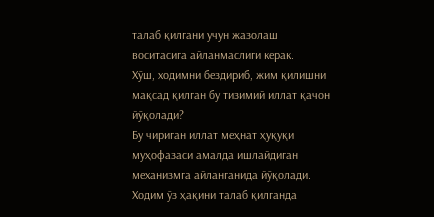талаб қилгани учун жазолаш воситасига айланмаслиги керак.
Хўш, ходимни бездириб, жим қилишни мақсад қилган бу тизимий иллат қачон йўқолади?
Бу чириган иллат меҳнат ҳуқуқи муҳофазаси амалда ишлайдиган механизмга айланганида йўқолади. Ходим ўз ҳақини талаб қилганда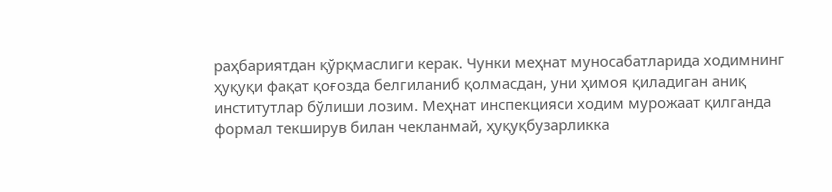раҳбариятдан қўрқмаслиги керак. Чунки меҳнат муносабатларида ходимнинг ҳуқуқи фақат қоғозда белгиланиб қолмасдан, уни ҳимоя қиладиган аниқ институтлар бўлиши лозим. Меҳнат инспекцияси ходим мурожаат қилганда формал текширув билан чекланмай, ҳуқуқбузарликка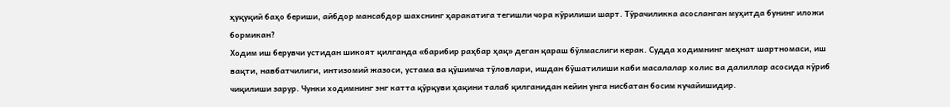ҳуқуқий баҳо бериши, айбдор мансабдор шахснинг ҳаракатига тегишли чора кўрилиши шарт. Тўрачиликка асосланган муҳитда бунинг иложи бормикан?
Ходим иш берувчи устидан шикоят қилганда «барибир раҳбар ҳақ» деган қараш бўлмаслиги керак. Судда ходимнинг меҳнат шартномаси, иш вақти, навбатчилиги, интизомий жазоси, устама ва қўшимча тўловлари, ишдан бўшатилиши каби масалалар холис ва далиллар асосида кўриб чиқилиши зарур. Чунки ходимнинг энг катта қўрқуви ҳақини талаб қилганидан кейин унга нисбатан босим кучайишидир.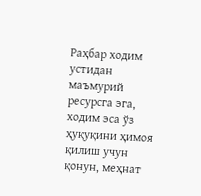Раҳбар ходим устидан маъмурий ресурсга эга, ходим эса ўз ҳуқуқини ҳимоя қилиш учун қонун, меҳнат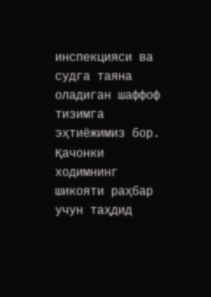инспекцияси ва судга таяна оладиган шаффоф тизимга эҳтиёжимиз бор.
Қачонки ходимнинг шикояти раҳбар учун таҳдид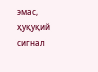эмас, ҳуқуқий сигнал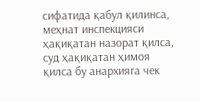сифатида қабул қилинса, меҳнат инспекцияси ҳақиқатан назорат қилса, суд ҳақиқатан ҳимоя қилса бу анархияга чек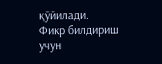қўйилади.
Фикр билдириш учун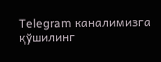Telegram каналимизга қўшилинг